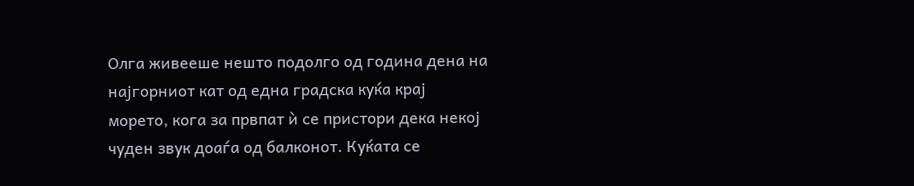Олга живееше нешто подолго од година дена на најгорниот кат од една градска куќа крај морето, кога за првпат ѝ се пристори дека некој чуден звук доаѓа од балконот. Куќата се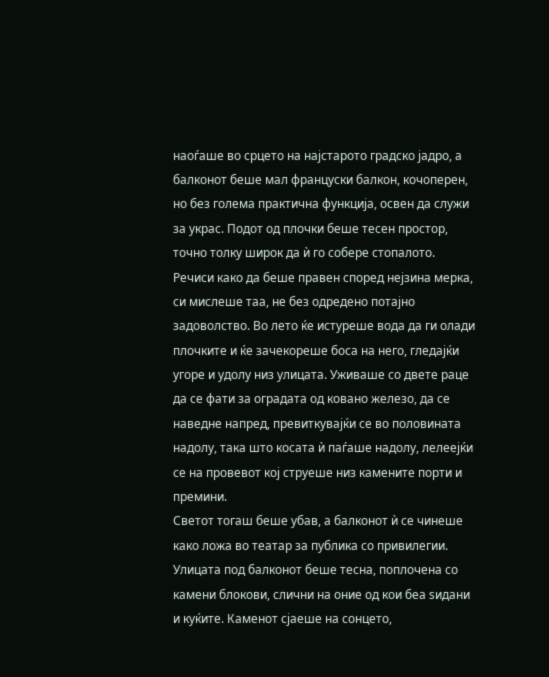наоѓаше во срцето на најстарото градско јадро, а балконот беше мал француски балкон, кочоперен, но без голема практична функција, освен да служи за украс. Подот од плочки беше тесен простор, точно толку широк да ѝ го собере стопалото. Речиси како да беше правен според нејзина мерка, си мислеше таа, не без одредено потајно задоволство. Во лето ќе истуреше вода да ги олади плочките и ќе зачекореше боса на него, гледајќи угоре и удолу низ улицата. Уживаше со двете раце да се фати за оградата од ковано железо, да се наведне напред, превиткувајќи се во половината надолу, така што косата ѝ паѓаше надолу, лелеејќи се на провевот кој струеше низ камените порти и премини.
Светот тогаш беше убав, а балконот ѝ се чинеше како ложа во театар за публика со привилегии.
Улицата под балконот беше тесна, поплочена со камени блокови, слични на оние од кои беа ѕидани и куќите. Каменот сјаеше на сонцето,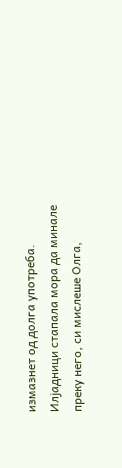измазнет од долга употреба. Илјадници стапала мора да минале преку него, си мислеше Олга,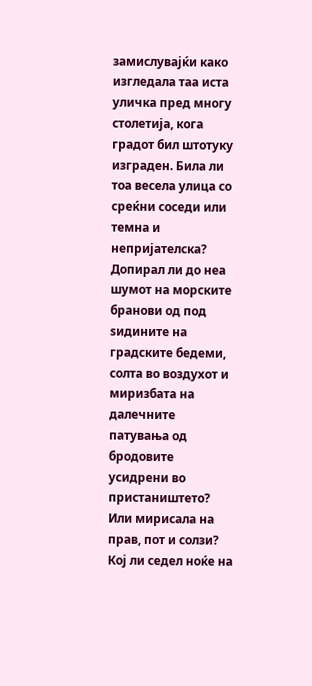замислувајќи како изгледала таа иста уличка пред многу столетија, кога градот бил штотуку изграден. Била ли тоа весела улица со среќни соседи или темна и непријателска? Допирал ли до неа шумот на морските бранови од под ѕидините на градските бедеми, солта во воздухот и миризбата на далечните патувања од бродовите усидрени во пристаништето? Или мирисала на прав, пот и солзи? Кој ли седел ноќе на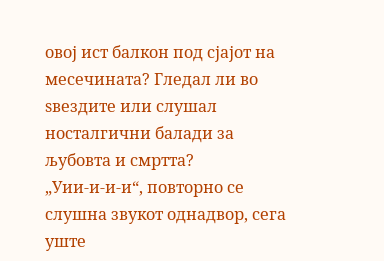овој ист балкон под сјајот на месечината? Гледал ли во ѕвездите или слушал носталгични балади за љубовта и смртта?
„Уии-и-и-и“, повторно се слушна звукот однадвор, сега уште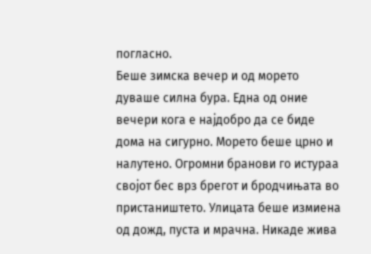погласно.
Беше зимска вечер и од морето дуваше силна бура. Една од оние вечери кога е најдобро да се биде дома на сигурно. Морето беше црно и налутено. Огромни бранови го истураа својот бес врз брегот и бродчињата во пристаништето. Улицата беше измиена од дожд, пуста и мрачна. Никаде жива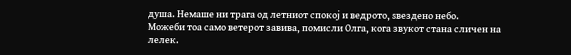душа. Немаше ни трага од летниот спокој и ведрото, ѕвездено небо.
Можеби тоа само ветерот завива, помисли Олга, кога звукот стана сличен на лелек.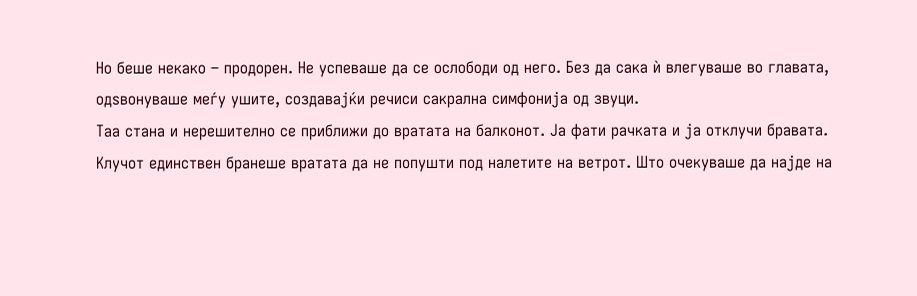Но беше некако – продорен. Не успеваше да се ослободи од него. Без да сака ѝ влегуваше во главата, одѕвонуваше меѓу ушите, создавајќи речиси сакрална симфонија од звуци.
Таа стана и нерешително се приближи до вратата на балконот. Ја фати рачката и ја отклучи бравата. Клучот единствен бранеше вратата да не попушти под налетите на ветрот. Што очекуваше да најде на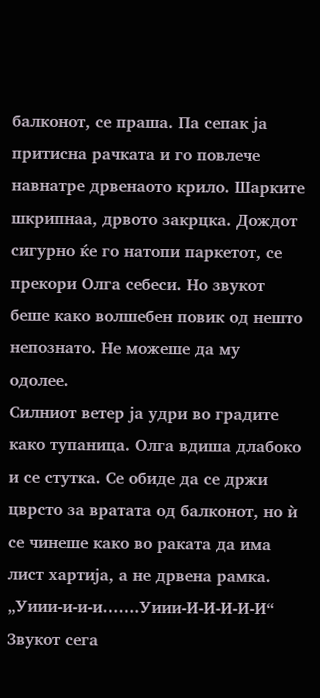балконот, се праша. Па сепак ја притисна рачката и го повлече навнатре дрвенаото крило. Шарките шкрипнаа, дрвото закрцка. Дождот сигурно ќе го натопи паркетот, се прекори Олга себеси. Но звукот беше како волшебен повик од нешто непознато. Не можеше да му одолее.
Силниот ветер ја удри во градите како тупаница. Олга вдиша длабоко и се стутка. Се обиде да се држи цврсто за вратата од балконот, но ѝ се чинеше како во раката да има лист хартија, а не дрвена рамка.
„Уиии-и-и-и…….Уиии-И-И-И-И-И“
Звукот сега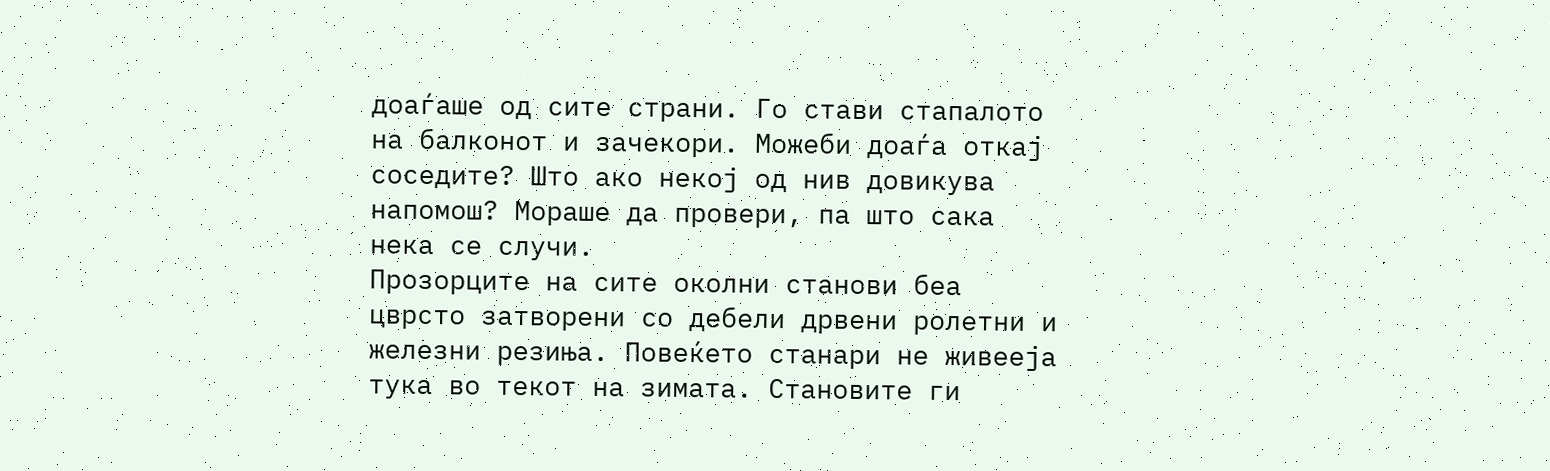доаѓаше од сите страни. Го стави стапалото на балконот и зачекори. Можеби доаѓа откај соседите? Што ако некој од нив довикува напомош? Мораше да провери, па што сака нека се случи.
Прозорците на сите околни станови беа цврсто затворени со дебели дрвени ролетни и железни резиња. Повеќето станари не живееја тука во текот на зимата. Становите ги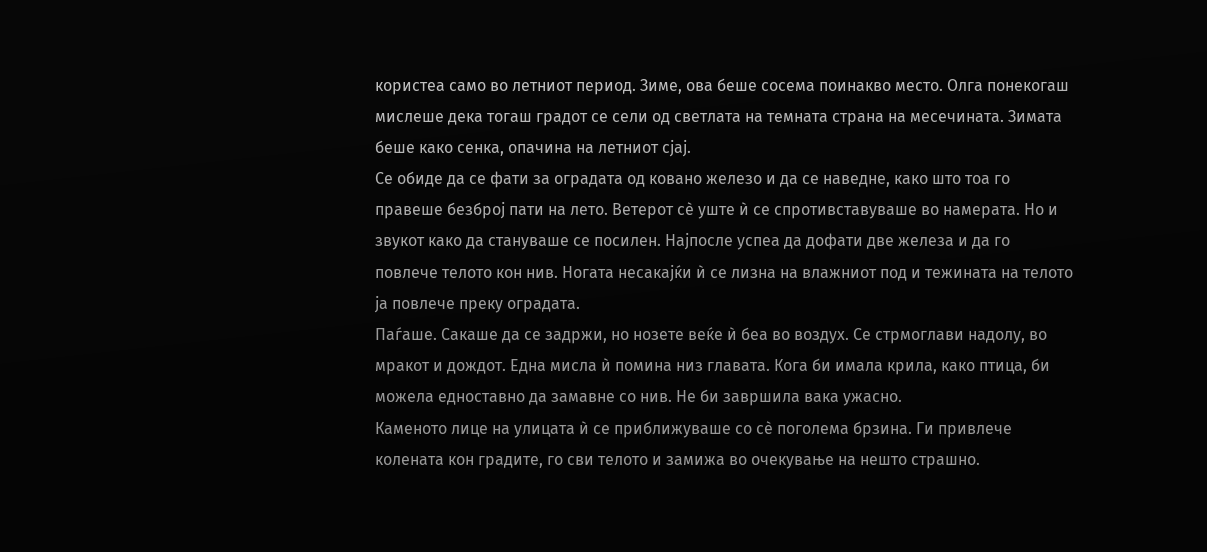користеа само во летниот период. Зиме, ова беше сосема поинакво место. Олга понекогаш мислеше дека тогаш градот се сели од светлата на темната страна на месечината. Зимата беше како сенка, опачина на летниот сјај.
Се обиде да се фати за оградата од ковано железо и да се наведне, како што тоа го правеше безброј пати на лето. Ветерот сè уште ѝ се спротивставуваше во намерата. Но и звукот како да стануваше се посилен. Најпосле успеа да дофати две железа и да го повлече телото кон нив. Ногата несакајќи ѝ се лизна на влажниот под и тежината на телото ја повлече преку оградата.
Паѓаше. Сакаше да се задржи, но нозете веќе ѝ беа во воздух. Се стрмоглави надолу, во мракот и дождот. Една мисла ѝ помина низ главата. Кога би имала крила, како птица, би можела едноставно да замавне со нив. Не би завршила вака ужасно.
Каменото лице на улицата ѝ се приближуваше со сè поголема брзина. Ги привлече колената кон градите, го сви телото и замижа во очекување на нешто страшно.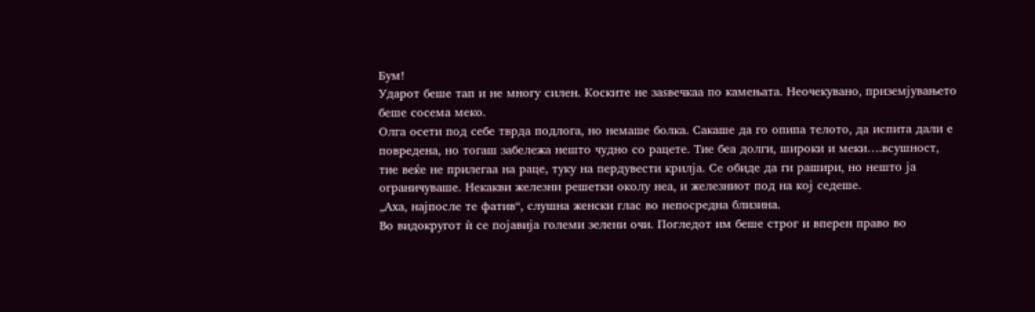Бум!
Ударот беше тап и не многу силен. Коските не заѕвечкаа по камењата. Неочекувано, приземјувањето беше сосема меко.
Олга осети под себе тврда подлога, но немаше болка. Сакаше да го опипа телото, да испита дали е повредена, но тогаш забележа нешто чудно со рацете. Тие беа долги, широки и меки….всушност, тие веќе не прилегаа на раце, туку на пердувести крилја. Се обиде да ги рашири, но нешто ја ограничуваше. Некакви железни решетки околу неа, и железниот под на кој седеше.
„Аха, најпосле те фатив“, слушна женски глас во непосредна близина.
Во видокругот ѝ се појавија големи зелени очи. Погледот им беше строг и вперен право во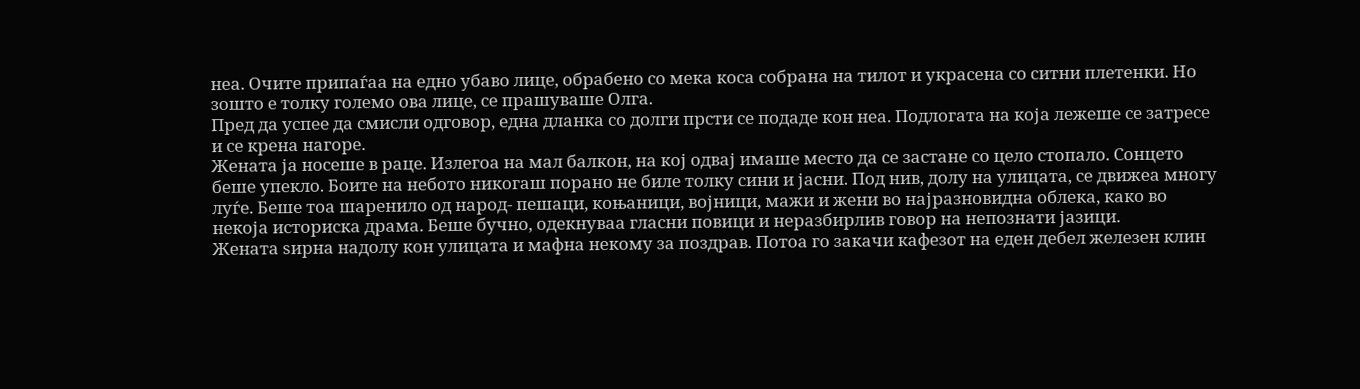неа. Очите припаѓаа на едно убаво лице, обрабено со мека коса собрана на тилот и украсена со ситни плетенки. Но зошто е толку големо ова лице, се прашуваше Олга.
Пред да успее да смисли одговор, една дланка со долги прсти се подаде кон неа. Подлогата на која лежеше се затресе и се крена нагоре.
Жената ја носеше в раце. Излегоа на мал балкон, на кој одвај имаше место да се застане со цело стопало. Сонцето беше упекло. Боите на небото никогаш порано не биле толку сини и јасни. Под нив, долу на улицата, се движеа многу луѓе. Беше тоа шаренило од народ- пешаци, коњаници, војници, мажи и жени во најразновидна облека, како во некоја историска драма. Беше бучно, одекнуваа гласни повици и неразбирлив говор на непознати јазици.
Жената ѕирна надолу кон улицата и мафна некому за поздрав. Потоа го закачи кафезот на еден дебел железен клин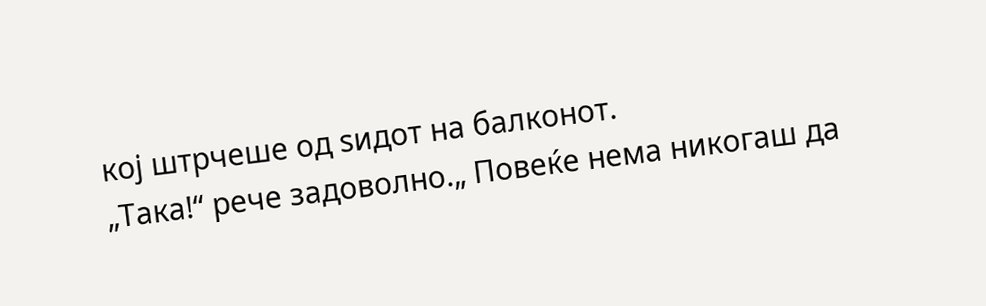кој штрчеше од ѕидот на балконот.
„Така!“ рече задоволно.„ Повеќе нема никогаш да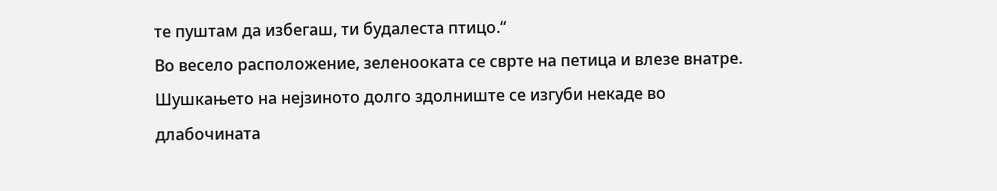те пуштам да избегаш, ти будалеста птицо.“
Во весело расположение, зеленооката се сврте на петица и влезе внатре. Шушкањето на нејзиното долго здолниште се изгуби некаде во длабочината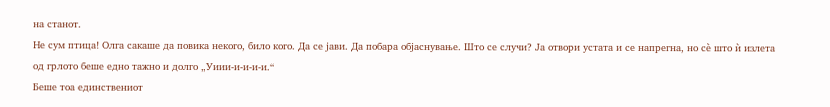на станот.
Не сум птица! Олга сакаше да повика некого, било кого. Да се јави. Да побара објаснување. Што се случи? Ја отвори устата и се напрегна, но сè што ѝ излета од грлото беше едно тажно и долго „Уиии-и-и-и-и.“
Беше тоа единствениот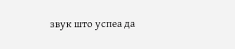звук што успеа да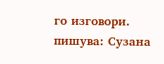го изговори.
пишува: Сузана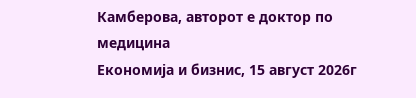Камберова, авторот е доктор по медицина
Економија и бизнис, 15 август 2026г